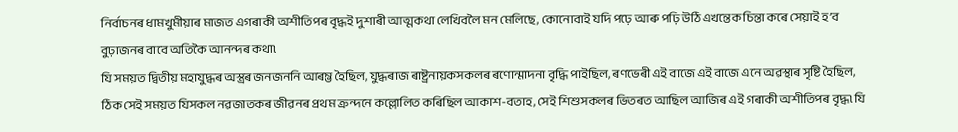নিৰ্বাচনৰ ধামখুমীয়াৰ মাজত এগৰাকী অশীতিপৰ বৃদ্ধই দুশাৰী আত্মকথা লেখিবলৈ মন মেলিছে, কোনোবাই যদি পঢ়ে আৰু পঢ়ি উঠি এখন্তেক চিন্তা কৰে সেয়াই হ’ব বুঢ়াজনৰ বাবে অতিকৈ আনন্দৰ কথা৷
যি সময়ত দ্বিতীয় মহাযুদ্ধৰ অস্ত্ৰৰ জনজননি আৰম্ভ হৈছিল, যুদ্ধৰাজ ৰাষ্ট্ৰনায়কসকলৰ ৰণোন্মাদনা বৃদ্ধি পাইছিল, ৰণভেৰী এই বাজে এই বাজে এনে অৱস্থাৰ সৃষ্টি হৈছিল, ঠিক সেই সময়ত যিসকল নৱজাতকৰ জীৱনৰ প্ৰথম ক্ৰন্দনে কল্লোলিত কৰিছিল আকাশ-বতাহ, সেই শিশুসকলৰ ভিতৰত আছিল আজিৰ এই গৰাকী অশীতিপৰ বৃদ্ধ৷ যি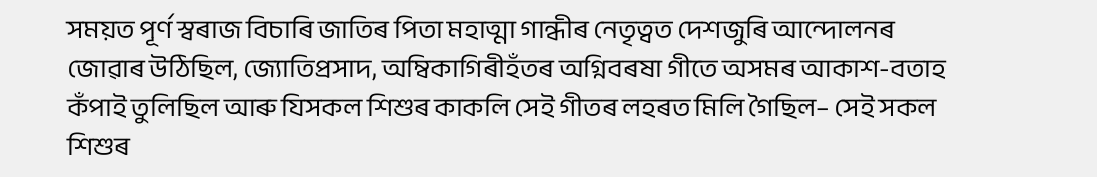সময়ত পূৰ্ণ স্বৰাজ বিচাৰি জাতিৰ পিতা মহাত্মা গান্ধীৰ নেতৃত্বত দেশজুৰি আন্দোলনৰ জোৱাৰ উঠিছিল, জ্যোতিপ্ৰসাদ, অম্বিকাগিৰীহঁতৰ অগ্নিবৰষা গীতে অসমৰ আকাশ-বতাহ কঁপাই তুলিছিল আৰু যিসকল শিশুৰ কাকলি সেই গীতৰ লহৰত মিলি গৈছিল– সেই সকল শিশুৰ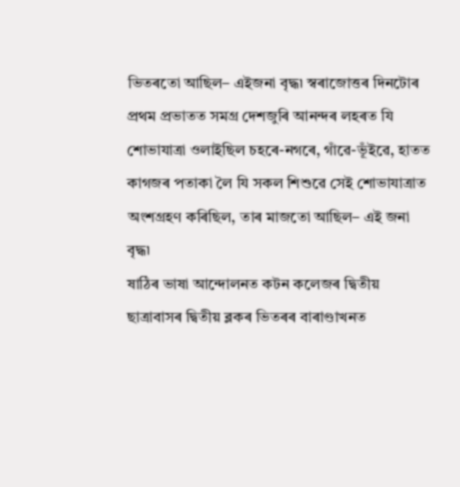ভিতৰতো আছিল– এইজনা বৃদ্ধ৷ স্বৰাজোত্তৰ দিনটোৰ প্ৰথম প্ৰভাতত সমগ্ৰ দেশজুৰি আনন্দৰ লহৰত যি শোভাযাত্ৰা ওলাইছিল চহৰে-নগৰে, গাঁৱে-ভূঁইৱে, হাতত কাগজৰ পতাকা লৈ যি সকল শিশুৱে সেই শোভাযাত্ৰাত অংশগ্ৰহণ কৰিছিল, তাৰ মাজতো আছিল– এই জনা বৃদ্ধ৷
ষাঠিৰ ভাষা আন্দোলনত কটন কলেজৰ দ্বিতীয় ছাত্ৰাবাসৰ দ্বিতীয় ব্লকৰ ভিতৰৰ বাৰাণ্ডাখনত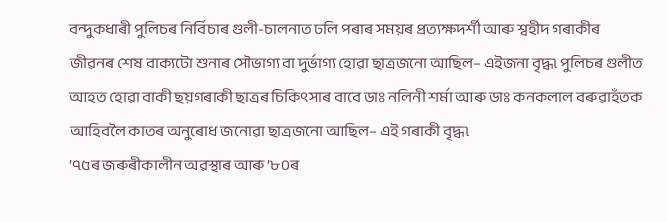বন্দুকধাৰী পুলিচৰ নিৰ্বিচাৰ গুলী-চালনাত ঢলি পৰাৰ সময়ৰ প্ৰত্যক্ষদৰ্শী আৰু শ্বহীদ গৰাকীৰ জীৱনৰ শেষ বাক্যটো শুনাৰ সৌভাগ্য বা দুৰ্ভাগ্য হোৱা ছাত্ৰজনো আছিল– এইজনা বৃদ্ধ৷ পুলিচৰ গুলীত আহত হোৱা বাকী ছয়গৰাকী ছাত্ৰৰ চিকিৎসাৰ বাবে ডাঃ নলিনী শৰ্মা আৰু ডাঃ কনকলাল বৰুৱাহঁতক আহিবলৈ কাতৰ অনুৰোধ জনোৱা ছাত্ৰজনো আছিল– এই গৰাকী বৃদ্ধ৷
’৭৫ৰ জৰুৰীকালীন অৱস্থাৰ আৰু ’৮০ৰ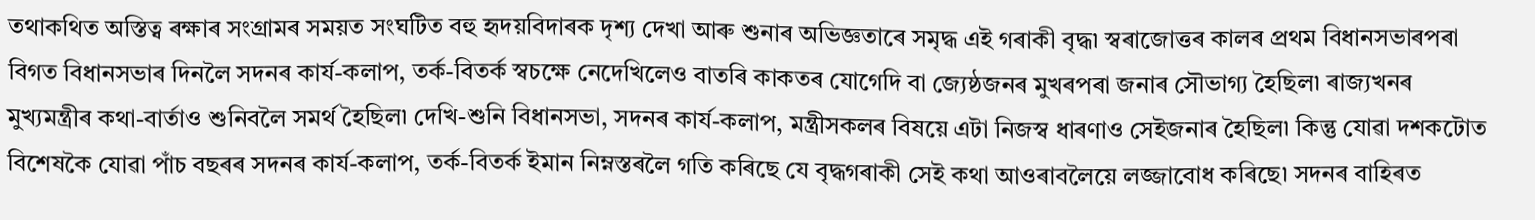তথাকথিত অস্তিত্ব ৰক্ষাৰ সংগ্ৰামৰ সময়ত সংঘটিত বহু হৃদয়বিদাৰক দৃশ্য দেখা আৰু শুনাৰ অভিজ্ঞতাৰে সমৃদ্ধ এই গৰাকী বৃদ্ধ৷ স্বৰাজোত্তৰ কালৰ প্ৰথম বিধানসভাৰপৰা বিগত বিধানসভাৰ দিনলৈ সদনৰ কাৰ্য-কলাপ, তৰ্ক-বিতৰ্ক স্বচক্ষে নেদেখিলেও বাতৰি কাকতৰ যোগেদি বা জ্যেষ্ঠজনৰ মুখৰপৰা জনাৰ সৌভাগ্য হৈছিল৷ ৰাজ্যখনৰ মুখ্যমন্ত্ৰীৰ কথা-বাৰ্তাও শুনিবলৈ সমৰ্থ হৈছিল৷ দেখি-শুনি বিধানসভা, সদনৰ কাৰ্য-কলাপ, মন্ত্ৰীসকলৰ বিষয়ে এটা নিজস্ব ধাৰণাও সেইজনাৰ হৈছিল৷ কিন্তু যোৱা দশকটোত বিশেষকৈ যোৱা পাঁচ বছৰৰ সদনৰ কাৰ্য-কলাপ, তৰ্ক-বিতৰ্ক ইমান নিম্নস্তৰলৈ গতি কৰিছে যে বৃদ্ধগৰাকী সেই কথা আওৰাবলৈয়ে লজ্জাবোধ কৰিছে৷ সদনৰ বাহিৰত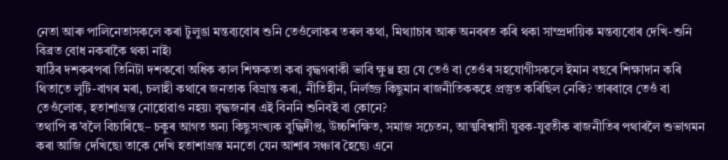নেতা আৰু পালিনেতাসকলে কৰা টুলুঙা মন্তব্যবোৰ শুনি তেওঁলোকৰ তৰল কথা, মিথ্যাচাৰ আৰু অনবৰত কৰি থকা সাম্প্ৰদায়িক মন্তব্যবোৰ দেখি-শুনি বিব্ৰত বোধ নকৰাকৈ থকা নাই৷
ষাঠিৰ দশকৰপৰা তিনিটা দশকৰো অধিক কাল শিক্ষকতা কৰা বৃদ্ধগৰাকী ভাবি ক্ষুণ্ণ হয় যে তেওঁ বা তেওঁৰ সহযোগীসকলে ইমান বছৰে শিক্ষাদান কৰি থিতাতে লুটি-বাগৰ মৰা, চলাহী কথাৰে জনতাক বিভ্ৰান্ত কৰা, নীতিহীন, নিৰ্লজ্জ কিছুমান ৰাজনীতিককহে প্ৰস্তুত কৰিছিল নেকি? তাৰবাবে তেওঁ বা তেওঁলোক, হতাশাগ্ৰস্ত নোহোৱাও নহয়৷ বৃদ্ধজনাৰ এই বিননি শুনিবই বা কোনে?
তথাপি ক’বলৈ বিচাৰিছে– চকুৰ আগত অন্য কিছুসংখ্যক বুদ্ধিদীপ্ত, উচ্চশিক্ষিত, সমাজ সচেতন, আত্মবিশ্বাসী যুৱক-যুৱতীক ৰাজনীতিৰ পথাৰলৈ শুভাগমন কৰা আজি দেখিছে৷ তাকে দেখি হতাশাগ্ৰস্ত মনতো যেন আশাৰ সঞ্চাৰ হৈছে৷ এনে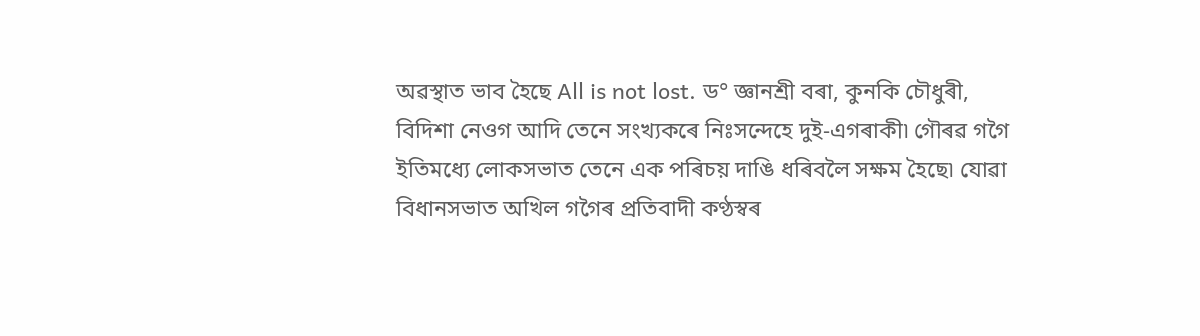অৱস্থাত ভাব হৈছে All is not lost. ড° জ্ঞানশ্ৰী বৰা, কুনকি চৌধুৰী, বিদিশা নেওগ আদি তেনে সংখ্যকৰে নিঃসন্দেহে দুই-এগৰাকী৷ গৌৰৱ গগৈ ইতিমধ্যে লোকসভাত তেনে এক পৰিচয় দাঙি ধৰিবলৈ সক্ষম হৈছে৷ যোৱা বিধানসভাত অখিল গগৈৰ প্ৰতিবাদী কণ্ঠস্বৰ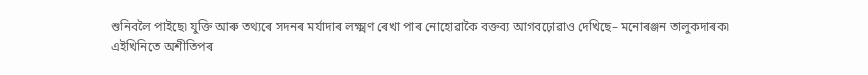শুনিবলৈ পাইছে৷ যুক্তি আৰু তথ্যৰে সদনৰ মৰ্যাদাৰ লক্ষ্মণ ৰেখা পাৰ নোহোৱাকৈ বক্তব্য আগবঢ়োৱাও দেখিছে– মনোৰঞ্জন তালুকদাৰক৷
এইখিনিতে অশীতিপৰ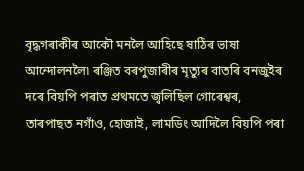বৃদ্ধগৰাকীৰ আকৌ মনলৈ আহিছে ষাঠিৰ ভাষা আন্দোলনলৈ৷ ৰঞ্জিত বৰপুজাৰীৰ মৃত্যুৰ বাতৰি বনজুইৰ দৰে বিয়পি পৰাত প্ৰথমতে জ্বলিছিল গোৰেশ্বৰ, তাৰপাছত নগাঁও, হোজাই, লামডিং আদিলৈ বিয়পি পৰা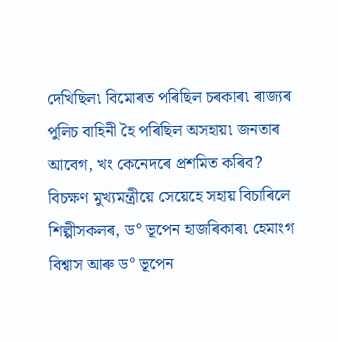দেখিছিল৷ বিমোৰত পৰিছিল চৰকাৰ৷ ৰাজ্যৰ পুলিচ বাহিনী হৈ পৰিছিল অসহায়৷ জনতাৰ আবেগ, খং কেনেদৰে প্ৰশমিত কৰিব? বিচক্ষণ মুখ্যমন্ত্ৰীয়ে সেয়েহে সহায় বিচাৰিলে শিল্পীসকলৰ, ড° ভূপেন হাজৰিকাৰ৷ হেমাংগ বিশ্বাস আৰু ড° ভূপেন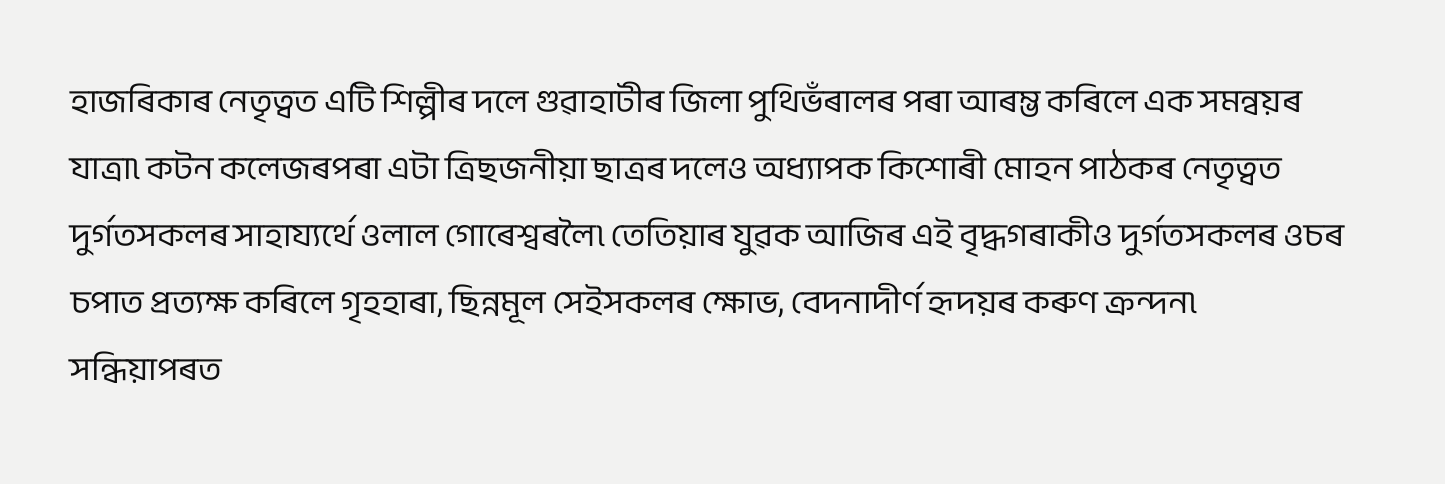হাজৰিকাৰ নেতৃত্বত এটি শিল্পীৰ দলে গুৱাহাটীৰ জিলা পুথিভঁৰালৰ পৰা আৰম্ভ কৰিলে এক সমন্বয়ৰ যাত্ৰা৷ কটন কলেজৰপৰা এটা ত্ৰিছজনীয়া ছাত্ৰৰ দলেও অধ্যাপক কিশোৰী মোহন পাঠকৰ নেতৃত্বত দুৰ্গতসকলৰ সাহায্যৰ্থে ওলাল গোৰেশ্বৰলৈ৷ তেতিয়াৰ যুৱক আজিৰ এই বৃদ্ধগৰাকীও দুৰ্গতসকলৰ ওচৰ চপাত প্ৰত্যক্ষ কৰিলে গৃহহাৰা, ছিন্নমূল সেইসকলৰ ক্ষোভ, বেদনাদীৰ্ণ হৃদয়ৰ কৰুণ ক্ৰন্দন৷
সন্ধিয়াপৰত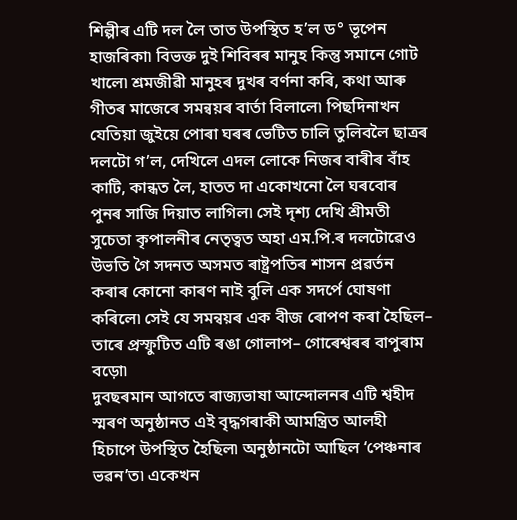শিল্পীৰ এটি দল লৈ তাত উপস্থিত হ’ল ড° ভূপেন হাজৰিকা৷ বিভক্ত দুই শিবিৰৰ মানুহ কিন্তু সমানে গোট খালে৷ শ্ৰমজীৱী মানুহৰ দুখৰ বৰ্ণনা কৰি, কথা আৰু গীতৰ মাজেৰে সমন্বয়ৰ বাৰ্তা বিলালে৷ পিছদিনাখন যেতিয়া জুইয়ে পোৰা ঘৰৰ ভেটিত চালি তুলিবলৈ ছাত্ৰৰ দলটো গ’ল, দেখিলে এদল লোকে নিজৰ বাৰীৰ বাঁহ কাটি, কান্ধত লৈ, হাতত দা একোখনো লৈ ঘৰবোৰ পুনৰ সাজি দিয়াত লাগিল৷ সেই দৃশ্য দেখি শ্ৰীমতী সুচেতা কৃপালনীৰ নেতৃত্বত অহা এম.পি.ৰ দলটোৱেও উভতি গৈ সদনত অসমত ৰাষ্ট্ৰপতিৰ শাসন প্ৰৱৰ্তন কৰাৰ কোনো কাৰণ নাই বুলি এক সদৰ্পে ঘোষণা কৰিলে৷ সেই যে সমন্বয়ৰ এক বীজ ৰোপণ কৰা হৈছিল– তাৰে প্ৰস্ফুটিত এটি ৰঙা গোলাপ– গোৰেশ্বৰৰ বাপুৰাম বড়ো৷
দুবছৰমান আগতে ৰাজ্যভাষা আন্দোলনৰ এটি শ্বহীদ স্মৰণ অনুষ্ঠানত এই বৃদ্ধগৰাকী আমন্ত্ৰিত আলহী হিচাপে উপস্থিত হৈছিল৷ অনুষ্ঠানটো আছিল ‘পেঞ্চনাৰ ভৱন’ত৷ একেখন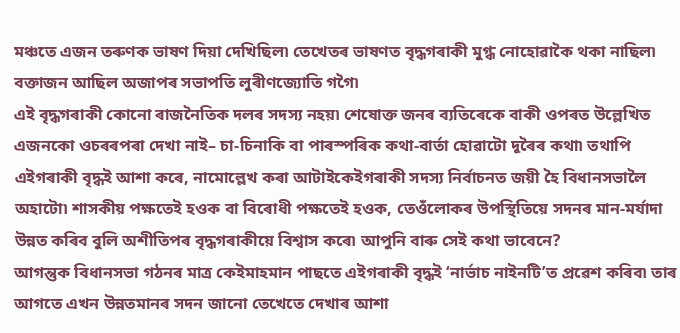মঞ্চতে এজন তৰুণক ভাষণ দিয়া দেখিছিল৷ তেখেতৰ ভাষণত বৃদ্ধগৰাকী মুগ্ধ নোহোৱাকৈ থকা নাছিল৷ বক্তাজন আছিল অজাপৰ সভাপতি লুৰীণজ্যোতি গগৈ৷
এই বৃদ্ধগৰাকী কোনো ৰাজনৈতিক দলৰ সদস্য নহয়৷ শেষোক্ত জনৰ ব্যতিৰেকে বাকী ওপৰত উল্লেখিত এজনকো ওচৰৰপৰা দেখা নাই– চা-চিনাকি বা পাৰস্পৰিক কথা-বাৰ্তা হোৱাটো দূৰৈৰ কথা৷ তথাপি এইগৰাকী বৃদ্ধই আশা কৰে, নামোল্লেখ কৰা আটাইকেইগৰাকী সদস্য নিৰ্বাচনত জয়ী হৈ বিধানসভালৈ অহাটো৷ শাসকীয় পক্ষতেই হওক বা বিৰোধী পক্ষতেই হওক, তেওঁলোকৰ উপস্থিতিয়ে সদনৰ মান-মৰ্যাদা উন্নত কৰিব বুলি অশীতিপৰ বৃদ্ধগৰাকীয়ে বিশ্বাস কৰে৷ আপুনি বাৰু সেই কথা ভাবেনে?
আগন্তুক বিধানসভা গঠনৰ মাত্ৰ কেইমাহমান পাছতে এইগৰাকী বৃদ্ধই ‘নাৰ্ভাচ নাইনটি’ত প্ৰৱেশ কৰিব৷ তাৰ আগতে এখন উন্নতমানৰ সদন জানো তেখেতে দেখাৰ আশা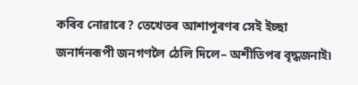কৰিব নোৱাৰে? তেখেতৰ আশাপূৰণৰ সেই ইচ্ছা জনাৰ্দনৰূপী জনগণলৈ ঠেলি দিলে– অশীতিপৰ বৃদ্ধজনাই৷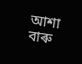আশা বাৰু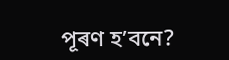পূৰণ হ’বনে?